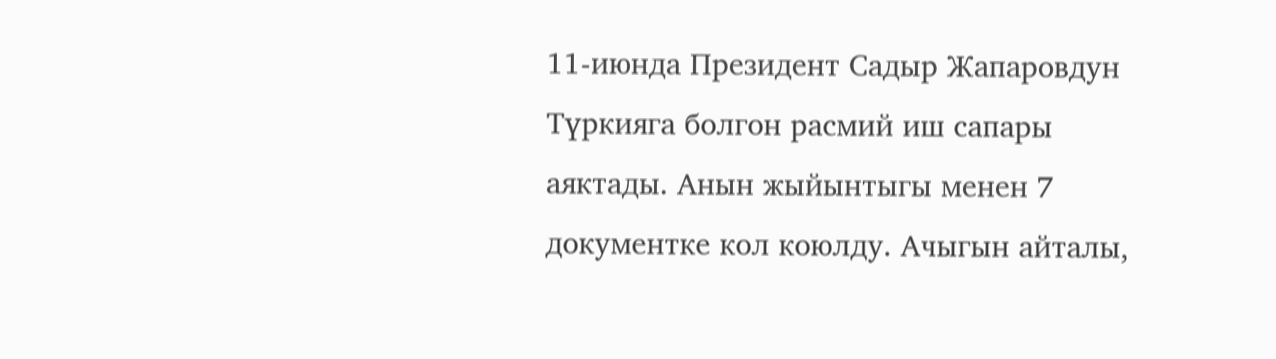11-июнда Президент Садыр Жапаровдун Түркияга болгон расмий иш сапары аяктады. Анын жыйынтыгы менен 7 документке кол коюлду. Ачыгын айталы,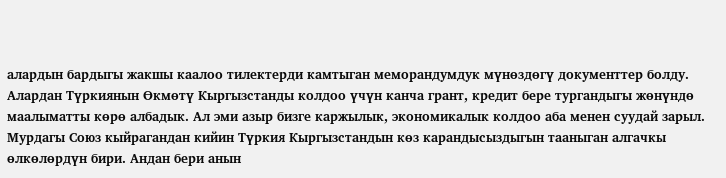алардын бардыгы жакшы каалоо тилектерди камтыган меморандумдук мүнөздөгү документтер болду. Алардан Түркиянын Өкмөтү Кыргызстанды колдоо үчүн канча грант, кредит бере тургандыгы жөнүндө маалыматты көрө албадык. Ал эми азыр бизге каржылык, экономикалык колдоо аба менен суудай зарыл.
Мурдагы Союз кыйрагандан кийин Түркия Кыргызстандын көз карандысыздыгын тааныган алгачкы өлкөлөрдүн бири. Андан бери анын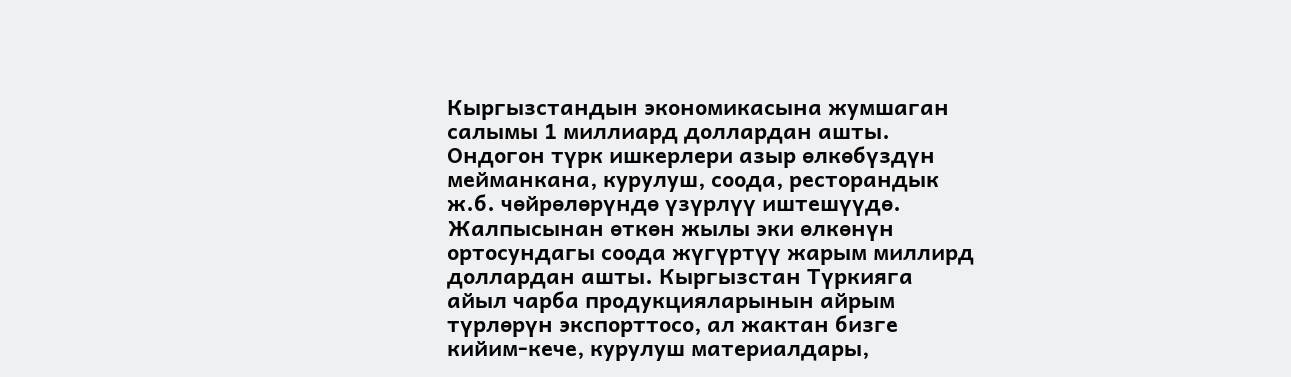Кыргызстандын экономикасына жумшаган салымы 1 миллиард доллардан ашты. Ондогон түрк ишкерлери азыр өлкөбүздүн мейманкана, курулуш, соода, ресторандык ж.б. чөйрөлөрүндө үзүрлүү иштешүүдө. Жалпысынан өткөн жылы эки өлкөнүн ортосундагы соода жүгүртүү жарым миллирд доллардан ашты. Кыргызстан Түркияга айыл чарба продукцияларынын айрым түрлөрүн экспорттосо, ал жактан бизге кийим-кече, курулуш материалдары,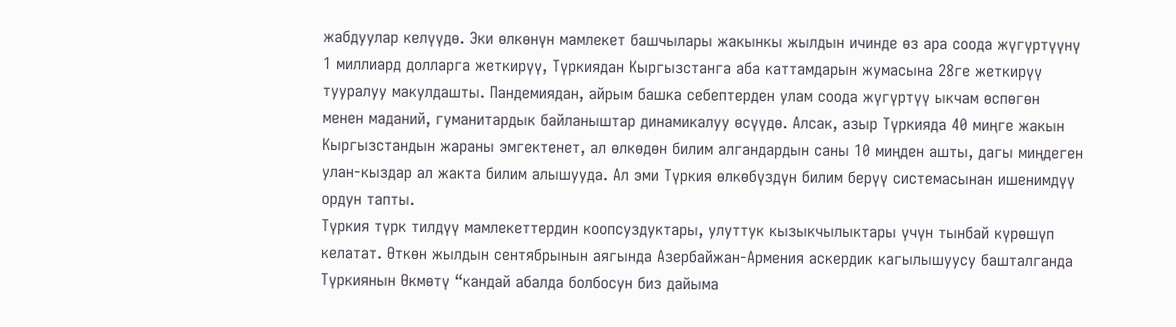жабдуулар келүүдө. Эки өлкөнүн мамлекет башчылары жакынкы жылдын ичинде өз ара соода жүгүртүүнү 1 миллиард долларга жеткирүү, Түркиядан Кыргызстанга аба каттамдарын жумасына 28ге жеткирүү тууралуу макулдашты. Пандемиядан, айрым башка себептерден улам соода жүгүртүү ыкчам өспөгөн менен маданий, гуманитардык байланыштар динамикалуу өсүүдө. Алсак, азыр Түркияда 40 миңге жакын Кыргызстандын жараны эмгектенет, ал өлкөдөн билим алгандардын саны 10 миңден ашты, дагы миңдеген улан-кыздар ал жакта билим алышууда. Ал эми Түркия өлкөбүздүн билим берүү системасынан ишенимдүү ордун тапты.
Түркия түрк тилдүү мамлекеттердин коопсуздуктары, улуттук кызыкчылыктары үчүн тынбай күрөшүп келатат. Өткөн жылдын сентябрынын аягында Азербайжан-Армения аскердик кагылышуусу башталганда Түркиянын Өкмөтү “кандай абалда болбосун биз дайыма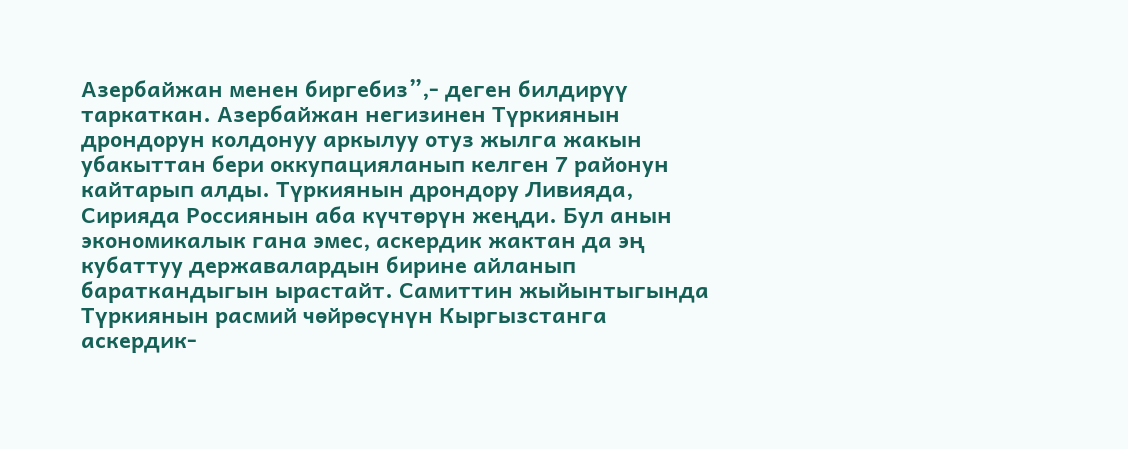Азербайжан менен биргебиз”,- деген билдирүү таркаткан. Азербайжан негизинен Түркиянын дрондорун колдонуу аркылуу отуз жылга жакын убакыттан бери оккупацияланып келген 7 районун кайтарып алды. Түркиянын дрондору Ливияда, Сирияда Россиянын аба күчтөрүн жеңди. Бул анын экономикалык гана эмес, аскердик жактан да эң кубаттуу державалардын бирине айланып бараткандыгын ырастайт. Самиттин жыйынтыгында Түркиянын расмий чөйрөсүнүн Кыргызстанга аскердик-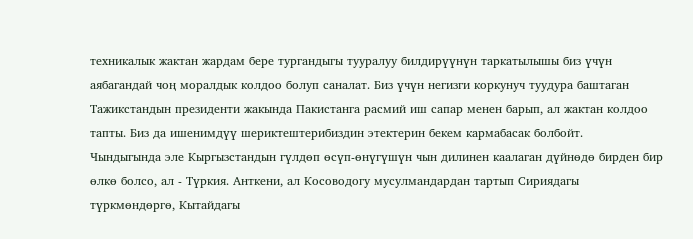техникалык жактан жардам бере тургандыгы тууралуу билдирүүнүн таркатылышы биз үчүн аябагандай чоң моралдык колдоо болуп саналат. Биз үчүн негизги коркунуч туудура баштаган Тажикстандын президенти жакында Пакистанга расмий иш сапар менен барып, ал жактан колдоо тапты. Биз да ишенимдүү шериктештерибиздин этектерин бекем кармабасак болбойт.
Чындыгында эле Кыргызстандын гүлдөп өсүп-өнүгүшүн чын дилинен каалаган дүйнөдө бирден бир өлкө болсо, ал - Түркия. Анткени, ал Косоводогу мусулмандардан тартып Сириядагы түркмөндөргө, Кытайдагы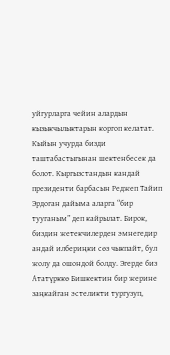уйгурларга чейин алардын кызыкчылыктарын коргоп келатат. Кыйын учурда бизди таштабастыгынан шектенбесек да болот. Кыргызстандын кандай президенти барбасын Реджеп Тайип Эрдоган дайыма аларга “бир тууганым” деп кайрылат. Бирок, биздин жетекчилерден эмнегедир андай илбериңки сөз чыкпайт, бул жолу да ошондой болду. Эгерде биз Ататүрккө Бишкектин бир жерине заңкайган эстеликти тургузуп,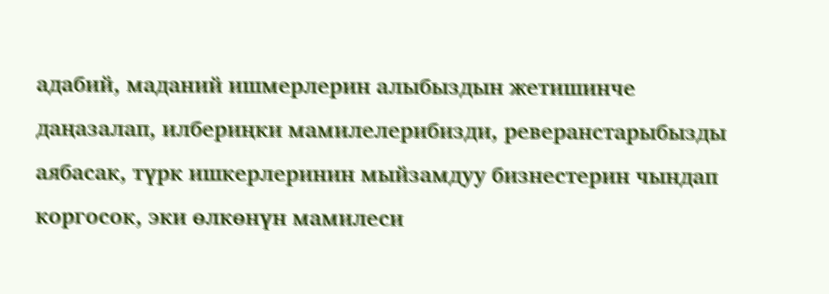адабий, маданий ишмерлерин алыбыздын жетишинче даңазалап, илбериңки мамилелерибизди, реверанстарыбызды аябасак, түрк ишкерлеринин мыйзамдуу бизнестерин чындап коргосок, эки өлкөнүн мамилеси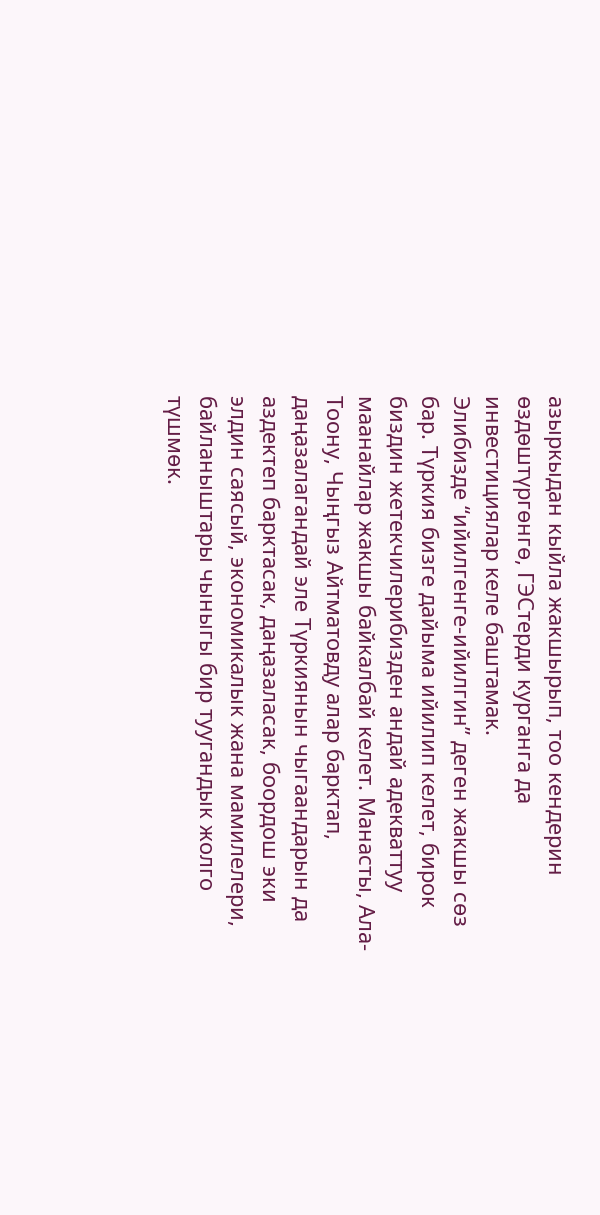азыркыдан кыйла жакшырып, тоо кендерин өздөштүргөнгө, ГЭСтерди курганга да инвестициялар келе баштамак.
Элибизде “ийилгенге-ийилгин” деген жакшы сөз бар. Түркия бизге дайыма ийилип келет, бирок биздин жетекчилерибизден андай адекваттуу маанайлар жакшы байкалбай келет. Манасты, Ала-Тоону, Чыңгыз Айтматовду алар барктап, даңазалагандай эле Түркиянын чыгаандарын да аздектеп барктасак, даңазаласак, боордош эки элдин саясый, экономикалык жана мамилелери, байланыштары чыныгы бир туугандык жолго түшмөк.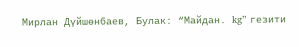Мирлан Дүйшөнбаев, Булак: “Майдан. kg” гезити